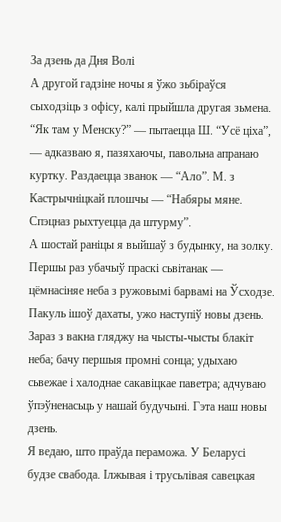За дзень да Дня Волі
А другой гадзіне ночы я ўжо зьбіраўся сыходзіць з офісу, калі прыйшла другая зьмена. “Як там у Менску?” — пытаецца Ш. “Усё ціха”, — адказваю я, пазяхаючы, павольна апранаю куртку. Раздаецца званок — “Ало”. М. з Кастрычніцкай плошчы — “Набяры мяне. Спэцназ рыхтуецца да штурму”.
А шостай раніцы я выйшаў з будынку, на золку. Першы раз убачыў праскі сьвітанак — цёмнасіняе неба з ружовымі барвамі на Ўсходзе. Пакуль ішоў дахаты, ужо наступіў новы дзень. Зараз з вакна гляджу на чысты-чысты блакіт неба; бачу першыя промні сонца; удыхаю сьвежае і халоднае сакавіцкае паветра; адчуваю ўпэўненасьць у нашай будучыні. Гэта наш новы дзень.
Я ведаю, што праўда пераможа. У Беларусі будзе свабода. Ілжывая і трусьлівая савецкая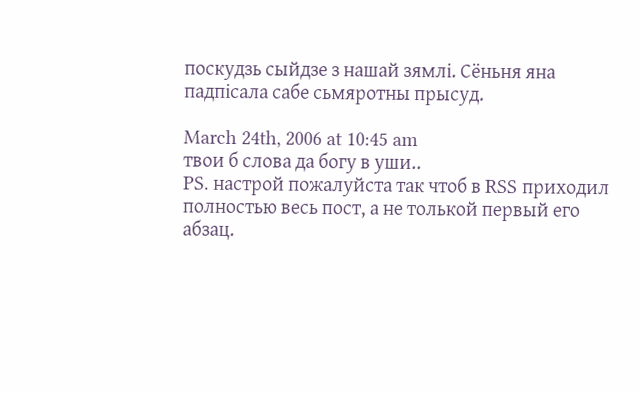поскудзь сыйдзе з нашай зямлі. Сёньня яна падпісала сабе сьмяротны прысуд.

March 24th, 2006 at 10:45 am
твои б слова да богу в уши..
PS. настрой пожалуйста так чтоб в RSS приходил полностью весь пост, а не толькой первый его абзац.